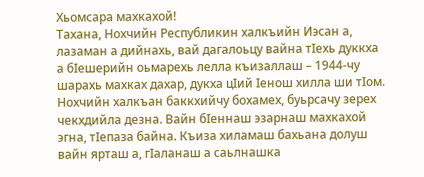Хьомсара махкахой!
Тахана, Нохчийн Республикин халкъийн Иэсан а, лазаман а дийнахь, вай дагалоьцу вайна тIехь дуккха а бIешерийн оьмарехь лелла къизаллаш – 1944-чу шарахь махках дахар, дукха цIий Iенош хилла ши тIом. Нохчийн халкъан баккхийчу бохамех, буьрсачу зерех чекхдийла дезна. Вайн бIеннаш эзарнаш махкахой эгна, тIепаза байна. Къиза хиламаш бахьана долуш вайн ярташ а, гIаланаш а саьлнашка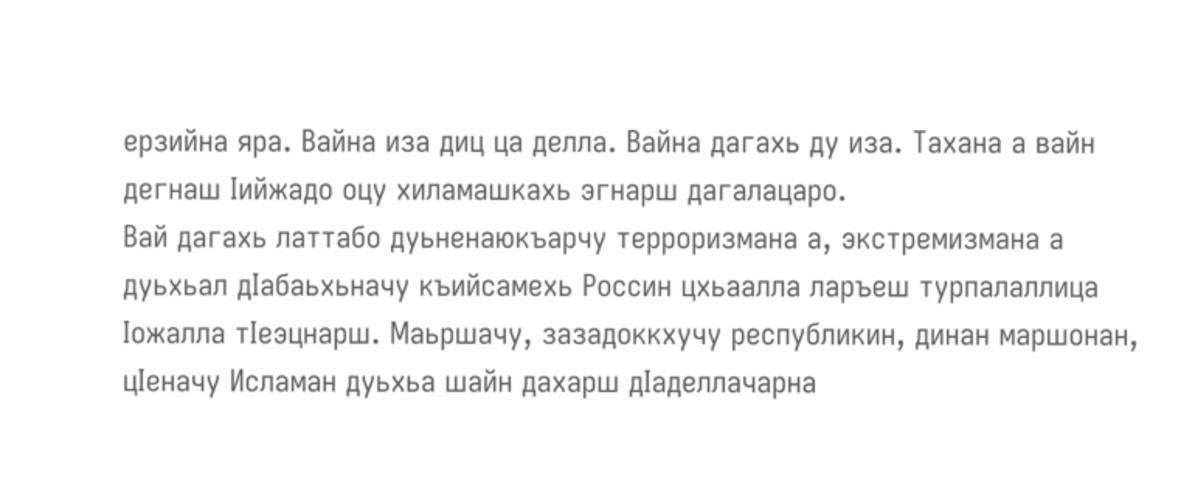ерзийна яра. Вайна иза диц ца делла. Вайна дагахь ду иза. Тахана а вайн дегнаш Iийжадо оцу хиламашкахь эгнарш дагалацаро.
Вай дагахь латтабо дуьненаюкъарчу терроризмана а, экстремизмана а дуьхьал дIабаьхьначу къийсамехь Россин цхьаалла ларъеш турпалаллица Iожалла тIеэцнарш. Маьршачу, зазадоккхучу республикин, динан маршонан, цIеначу Исламан дуьхьа шайн дахарш дIаделлачарна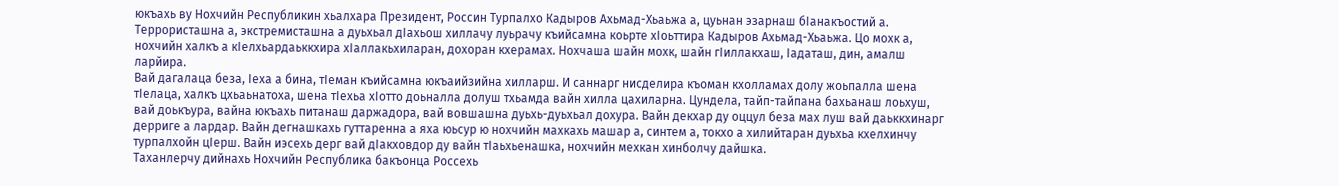юкъахь ву Нохчийн Республикин хьалхара Президент, Россин Турпалхо Кадыров Ахьмад-Хьаьжа а, цуьнан эзарнаш бIанакъостий а. Террористашна а, экстремисташна а дуьхьал дIахьош хиллачу луьрачу къийсамна коьрте хIоьттира Кадыров Ахьмад-Хьаьжа. Цо мохк а, нохчийн халкъ а кIелхьардаьккхира хIаллакьхиларан, дохоран кхерамах. Нохчаша шайн мохк, шайн гIиллакхаш, Iадаташ, дин, амалш ларйира.
Вай дагалаца беза, Iеха а бина, тIеман къийсамна юкъаийзийна хилларш. И саннарг нисделира къоман кхолламах долу жоьпалла шена тIелаца, халкъ цхьаьнатоха, шена тIехьа хIотто доьналла долуш тхьамда вайн хилла цахиларна. Цундела, тайп-тайпана бахьанаш лоьхуш, вай доькъура, вайна юкъахь питанаш даржадора, вай вовшашна дуьхь-дуьхьал дохура. Вайн декхар ду оццул беза мах луш вай даьккхинарг дерриге а лардар. Вайн дегнашкахь гуттаренна а яха юьсур ю нохчийн махкахь машар а, синтем а, токхо а хилийтаран дуьхьа кхелхинчу турпалхойн цIерш. Вайн иэсехь дерг вай дIакховдор ду вайн тIаьхьенашка, нохчийн мехкан хинболчу дайшка.
Таханлерчу дийнахь Нохчийн Республика бакъонца Россехь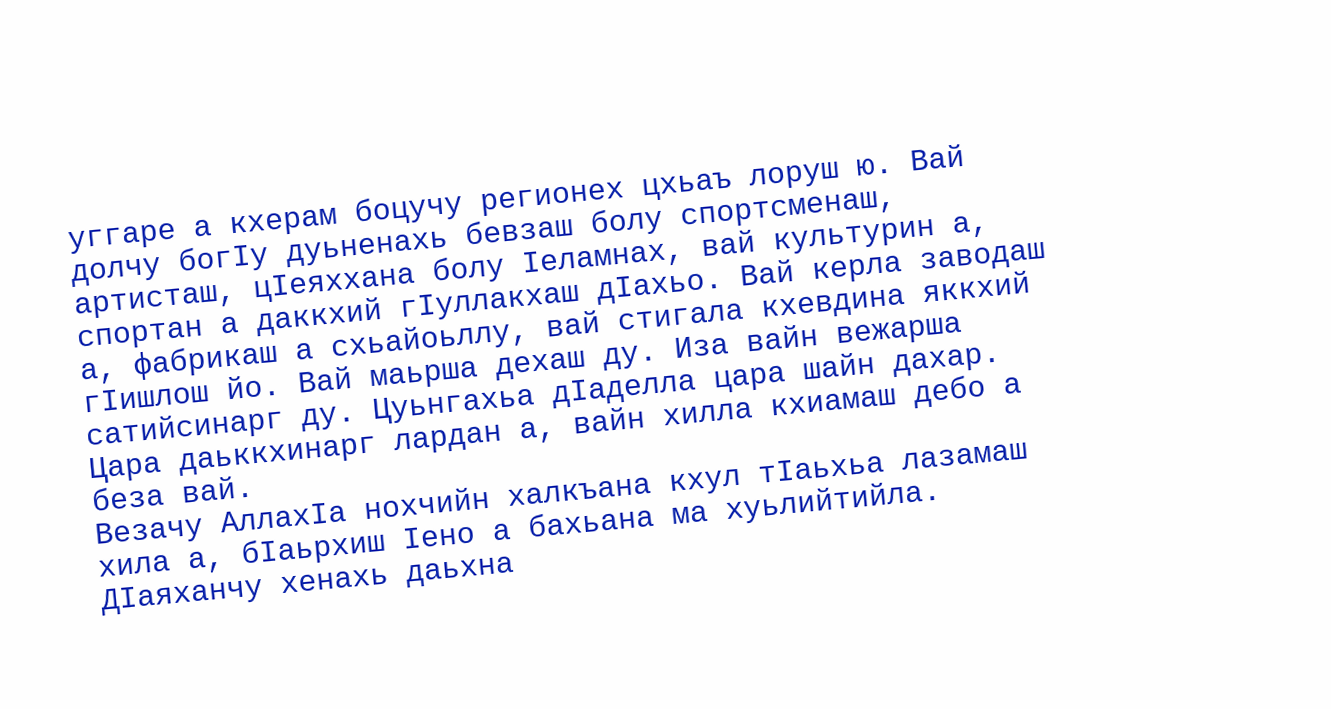уггаре а кхерам боцучу регионех цхьаъ лоруш ю. Вай долчу богIу дуьненахь бевзаш болу спортсменаш, артисташ, цIеяххана болу Iеламнах, вай культурин а, спортан а даккхий гIуллакхаш дIахьо. Вай керла заводаш а, фабрикаш а схьайоьллу, вай стигала кхевдина яккхий гIишлош йо. Вай маьрша дехаш ду. Иза вайн вежарша сатийсинарг ду. Цуьнгахьа дIаделла цара шайн дахар. Цара даьккхинарг лардан а, вайн хилла кхиамаш дебо а беза вай.
Везачу АллахIа нохчийн халкъана кхул тIаьхьа лазамаш хила а, бIаьрхиш Iено а бахьана ма хуьлийтийла. ДIаяханчу хенахь даьхна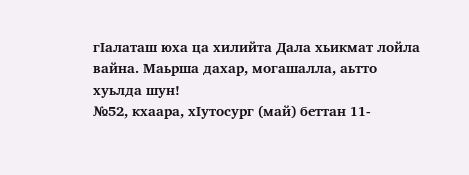гIалаташ юха ца хилийта Дала хьикмат лойла вайна. Маьрша дахар, могашалла, аьтто хуьлда шун!
№52, кхаара, хIутосург (май) беттан 11-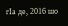гIа де, 2016 шо